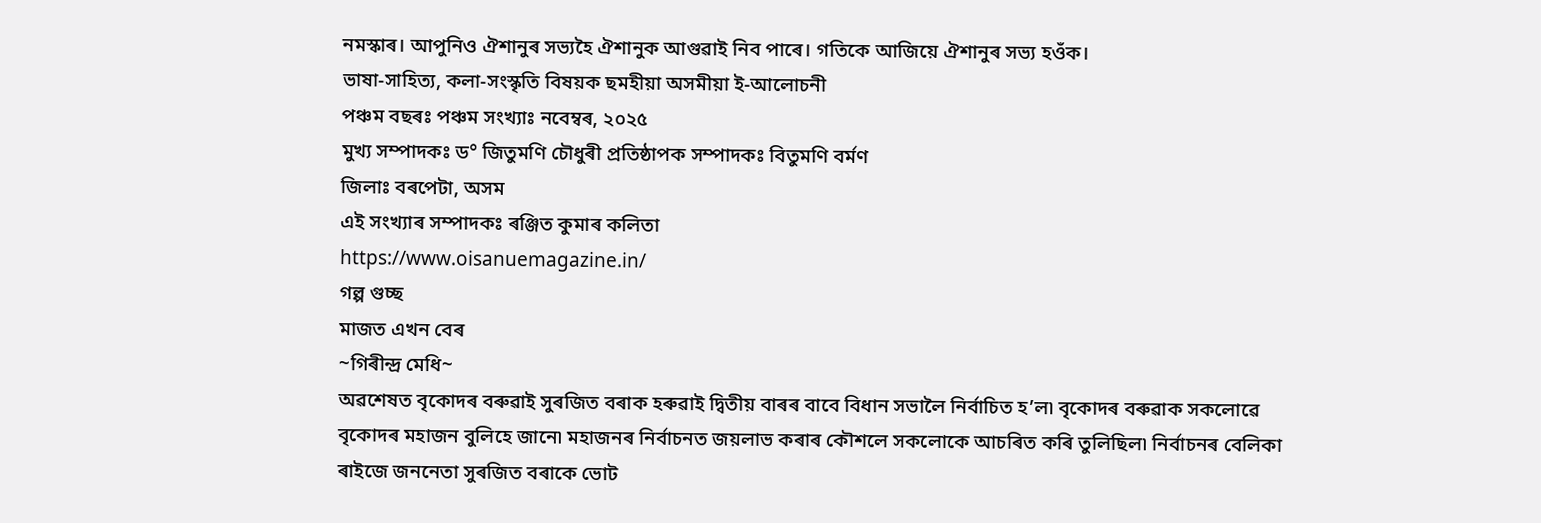নমস্কাৰ। আপুনিও ঐশানুৰ সভ্যহৈ ঐশানুক আগুৱাই নিব পাৰে। গতিকে আজিয়ে ঐশানুৰ সভ্য হওঁক।
ভাষা-সাহিত্য, কলা-সংস্কৃতি বিষয়ক ছমহীয়া অসমীয়া ই-আলোচনী
পঞ্চম বছৰঃ পঞ্চম সংখ্যাঃ নবেম্বৰ, ২০২৫
মুখ্য সম্পাদকঃ ড° জিতুমণি চৌধুৰী প্ৰতিষ্ঠাপক সম্পাদকঃ বিতুমণি বৰ্মণ
জিলাঃ বৰপেটা, অসম
এই সংখ্যাৰ সম্পাদকঃ ৰঞ্জিত কুমাৰ কলিতা
https://www.oisanuemagazine.in/
গল্প গুচ্ছ
মাজত এখন বেৰ
~গিৰীন্দ্ৰ মেধি~
অৱশেষত বৃকোদৰ বৰুৱাই সুৰজিত বৰাক হৰুৱাই দ্বিতীয় বাৰৰ বাবে বিধান সভালৈ নিৰ্বাচিত হ’ল৷ বৃকোদৰ বৰুৱাক সকলোৱে বৃকোদৰ মহাজন বুলিহে জানে৷ মহাজনৰ নিৰ্বাচনত জয়লাভ কৰাৰ কৌশলে সকলোকে আচৰিত কৰি তুলিছিল৷ নিৰ্বাচনৰ বেলিকা ৰাইজে জননেতা সুৰজিত বৰাকে ভোট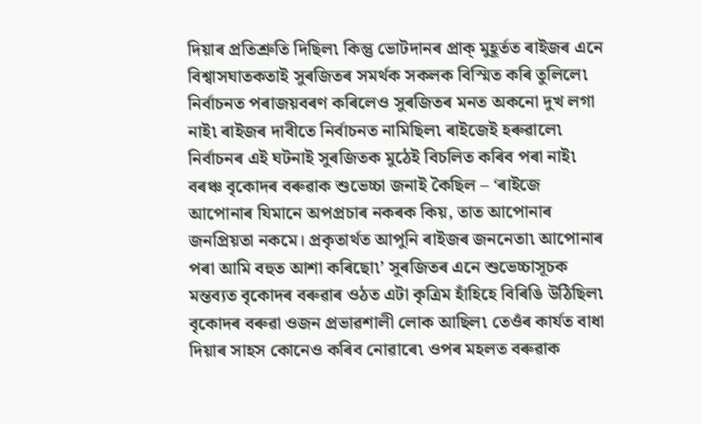দিয়াৰ প্ৰতিশ্ৰুতি দিছিল৷ কিন্তু ভোটদানৰ প্ৰাক্ মুহূৰ্তত ৰাইজৰ এনে বিশ্বাসঘাতকতাই সুৰজিতৰ সমৰ্থক সকলক বিস্মিত কৰি তুলিলে৷ নিৰ্বাচনত পৰাজয়বৰণ কৰিলেও সুৰজিতৰ মনত অকনো দুখ লগা নাই৷ ৰাইজৰ দাবীতে নিৰ্বাচনত নামিছিল৷ ৰাইজেই হৰুৱালে৷ নিৰ্বাচনৰ এই ঘটনাই সুৰজিতক মুঠেই বিচলিত কৰিব পৰা নাই৷ বৰঞ্চ বৃকোদৰ বৰুৱাক শুভেচ্চা জনাই কৈছিল – ‘ৰাইজে আপোনাৰ যিমানে অপপ্ৰচাৰ নকৰক কিয়, তাত আপোনাৰ জনপ্ৰিয়তা নকমে। প্ৰকৃতাৰ্থত আপুনি ৰাইজৰ জননেতা৷ আপোনাৰ পৰা আমি বহুত আশা কৰিছো৷’ সুৰজিতৰ এনে শুভেচ্চাসূচক মন্তব্যত বৃকোদৰ বৰুৱাৰ ওঠত এটা কৃত্ৰিম হাঁহিহে বিৰিঙি উঠিছিল৷
বৃকোদৰ বৰুৱা ওজন প্ৰভাৱশালী লোক আছিল৷ তেওঁৰ কাৰ্যত বাধা দিয়াৰ সাহস কোনেও কৰিব নোৱাৰে৷ ওপৰ মহলত বৰুৱাক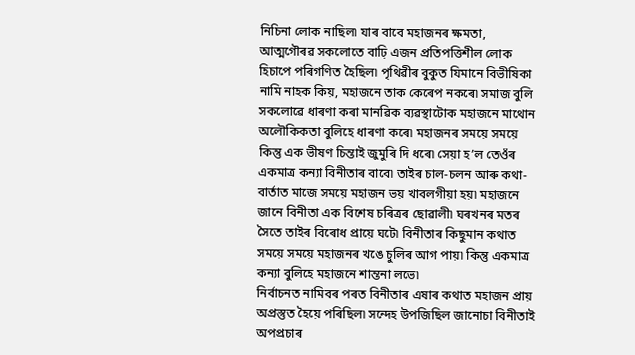নিচিনা লোক নাছিল৷ যাৰ বাবে মহাজনৰ ক্ষমতা, আত্মগৌৰৱ সকলোতে বাঢ়ি এজন প্ৰতিপত্তিশীল লোক হিচাপে পৰিগণিত হৈছিল৷ পৃথিৱীৰ বুকুত যিমানে বিভীষিকা নামি নাহক কিয়, মহাজনে তাক কেৰেপ নকৰে৷ সমাজ বুলি সকলোৱে ধাৰণা কৰা মানৱিক ব্যৱস্থাটোক মহাজনে মাথোন অলৌকিকতা বুলিহে ধাৰণা কৰে৷ মহাজনৰ সময়ে সময়ে কিন্তু এক ভীষণ চিন্তাই জুমুৰি দি ধৰে৷ সেয়া হ’ল তেওঁৰ একমাত্ৰ কন্যা বিনীতাৰ বাবে৷ তাইৰ চাল-চলন আৰু কথা-বাৰ্তাত মাজে সময়ে মহাজন ভয় খাবলগীয়া হয়৷ মহাজনে জানে বিনীতা এক বিশেষ চৰিত্ৰৰ ছোৱালী৷ ঘৰখনৰ মতৰ সৈতে তাইৰ বিৰোধ প্ৰায়ে ঘটে৷ বিনীতাৰ কিছুমান কথাত সময়ে সময়ে মহাজনৰ খঙে চুলিৰ আগ পায়৷ কিন্তু একমাত্ৰ কন্যা বুলিহে মহাজনে শান্তনা লভে৷
নিৰ্বাচনত নামিবৰ পৰত বিনীতাৰ এষাৰ কথাত মহাজন প্ৰায় অপ্ৰস্তুত হৈয়ে পৰিছিল৷ সন্দেহ উপজিছিল জানোচা বিনীতাই অপপ্ৰচাৰ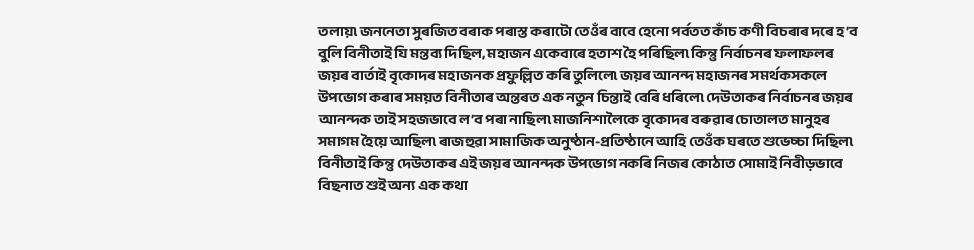তলায়৷ জননেতা সুৰজিত বৰাক পৰাস্ত কৰাটো তেওঁৰ বাবে হেনো পৰ্বতত কাঁচ কণী বিচৰাৰ দৰে হ’ব বুলি বিনীতাই যি মন্তব্য দিছিল, মহাজন একেবাৰে হতাশ হৈ পৰিছিল৷ কিন্তু নিৰ্বাচনৰ ফলাফলৰ জয়ৰ বাৰ্তাই বৃকোদৰ মহাজনক প্ৰফুল্লিত কৰি তুলিলে৷ জয়ৰ আনন্দ মহাজনৰ সমৰ্থকসকলে উপভোগ কৰাৰ সময়ত বিনীতাৰ অন্তৰত এক নতুন চিন্তাই বেৰি ধৰিলে৷ দেউতাকৰ নিৰ্বাচনৰ জয়ৰ আনন্দক তাই সহজভাবে ল’ব পৰা নাছিল৷ মাজনিশালৈকে বৃকোদৰ বৰুৱাৰ চোতালত মানুহৰ সমাগম হৈয়ে আছিল৷ ৰাজহুৱা সামাজিক অনুষ্ঠান-প্ৰতিষ্ঠানে আহি তেওঁক ঘৰতে শুভেচ্চা দিছিল৷ বিনীতাই কিন্তু দেউতাকৰ এই জয়ৰ আনন্দক উপভোগ নকৰি নিজৰ কোঠাত সোমাই নিবীড়ভাবে বিছনাত শুই অন্য এক কথা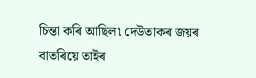চিন্তা কৰি আছিল৷ দেউতাকৰ জয়ৰ বাতৰিয়ে তাইৰ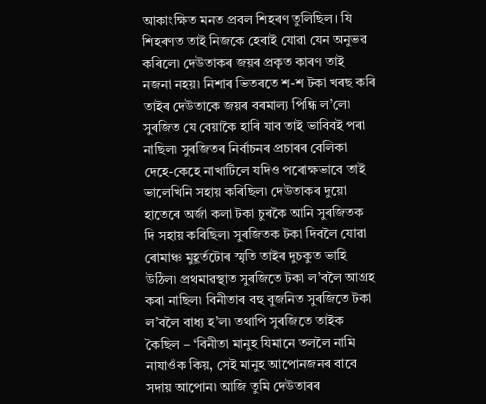আকাংক্ষিত মনত প্ৰবল শিহৰণ তুলিছিল। যি শিহৰণত তাই নিজকে হেৰাই যোৱা যেন অনুভৱ কৰিলে৷ দেউতাকৰ জয়ৰ প্ৰকৃত কাৰণ তাই নজনা নহয়৷ নিশাৰ ভিতৰতে শ-শ টকা খৰছ কৰি তাইৰ দেউতাকে জয়ৰ বৰমাল্য পিন্ধি ল’লে৷ সুৰজিত যে বেয়াকৈ হাৰি যাব তাই ভাবিবই পৰা নাছিল৷ সুৰজিতৰ নিৰ্বাচনৰ প্ৰচাৰৰ বেলিকা দেহে-কেহে নাখাটিলে যদিও পৰোক্ষভাবে তাই ভালেখিনি সহায় কৰিছিল৷ দেউতাকৰ দুয়ো হাতেৰে অৰ্জা কলা টকা চুৰকৈ আনি সুৰজিতক দি সহায় কৰিছিল৷ সুৰজিতক টকা দিবলৈ যোৱা ৰোমাঞ্চ মুহূৰ্তটোৰ স্মৃতি তাইৰ দুচকুত ভাহি উঠিল৷ প্ৰথমাৱস্থাত সুৰজিতে টকা ল’বলৈ আগ্ৰহ কৰা নাছিল৷ বিনীতাৰ বহু বুজনিত সুৰজিতে টকা ল’বলৈ বাধ্য হ’ল৷ তথাপি সুৰজিতে তাইক কৈছিল – ‘বিনীতা মানুহ যিমানে তললৈ নামি নাযাওঁক কিয়, সেই মানুহ আপোনজনৰ বাবে সদায় আপোন৷ আজি তুমি দেউতাৰৰ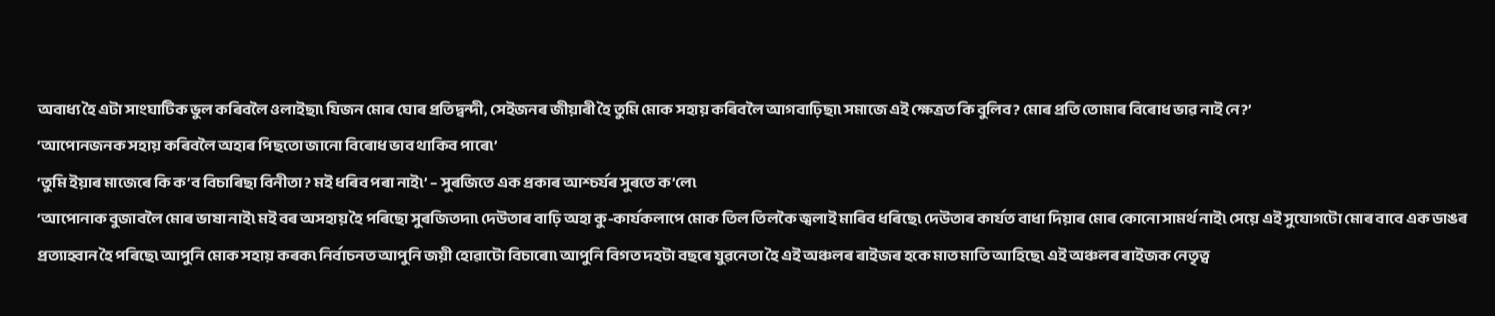অবাধ্য হৈ এটা সাংঘাটিক ভুল কৰিবলৈ ওলাইছা৷ যিজন মোৰ ঘোৰ প্ৰতিদ্বন্দী, সেইজনৰ জীয়াৰী হৈ তুমি মোক সহায় কৰিবলৈ আগবাঢ়িছা৷ সমাজে এই ক্ষেত্ৰত কি বুলিব? মোৰ প্ৰতি তোমাৰ বিৰোধ ভাৱ নাই নে?’
‘আপোনজনক সহায় কৰিবলৈ অহাৰ পিছতো জানো বিৰোধ ভাব থাকিব পাৰে৷’
‘তুমি ইয়াৰ মাজেৰে কি ক’ব বিচাৰিছা বিনীতা? মই ধৰিব পৰা নাই৷’ – সুৰজিতে এক প্ৰকাৰ আশ্চৰ্যৰ সুৰতে ক’লে৷
‘আপোনাক বুজাবলৈ মোৰ ভাষা নাই৷ মই বৰ অসহায় হৈ পৰিছো সুৰজিতদা৷ দেউতাৰ বাঢ়ি অহা কু-কাৰ্যকলাপে মোক তিল তিলকৈ জ্বলাই মাৰিব ধৰিছে৷ দেউতাৰ কাৰ্যত বাধা দিয়াৰ মোৰ কোনো সামৰ্থ নাই৷ সেয়ে এই সুযোগটো মোৰ বাবে এক ডাঙৰ প্ৰত্যাহ্বান হৈ পৰিছে৷ আপুনি মোক সহায় কৰক৷ নিৰ্বাচনত আপুনি জয়ী হোৱাটো বিচাৰো৷ আপুনি বিগত দহটা বছৰে যুৱনেতা হৈ এই অঞ্চলৰ ৰাইজৰ হকে মাত মাতি আহিছে৷ এই অঞ্চলৰ ৰাইজক নেতৃত্ব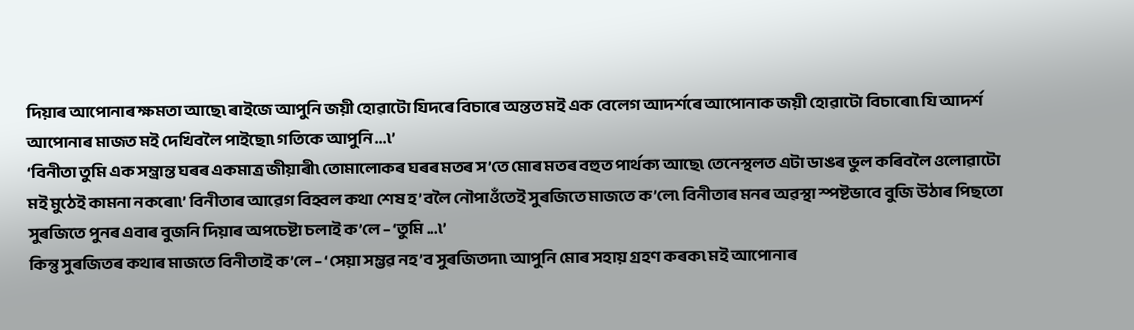দিয়াৰ আপোনাৰ ক্ষমতা আছে৷ ৰাইজে আপুনি জয়ী হোৱাটো যিদৰে বিচাৰে অন্তত মই এক বেলেগ আদৰ্শৰে আপোনাক জয়ী হোৱাটো বিচাৰো৷ যি আদৰ্শ আপোনাৰ মাজত মই দেখিবলৈ পাইছো৷ গতিকে আপুনি ...৷’
‘বিনীতা তুমি এক সম্ভ্ৰান্ত ঘৰৰ একমাত্ৰ জীয়াৰী৷ তোমালোকৰ ঘৰৰ মতৰ স’তে মোৰ মতৰ বহুত পাৰ্থক্য আছে৷ তেনেস্থলত এটা ডাঙৰ ভুল কৰিবলৈ ওলোৱাটো মই মুঠেই কামনা নকৰো৷’ বিনীতাৰ আৱেগ বিহ্বল কথা শেষ হ’বলৈ নৌপাওঁতেই সুৰজিতে মাজতে ক’লে৷ বিনীতাৰ মনৰ অৱস্থা স্পষ্টভাবে বুজি উঠাৰ পিছতো সুৰজিতে পুনৰ এবাৰ বুজনি দিয়াৰ অপচেষ্টা চলাই ক’লে – ‘তুমি ...৷’
কিন্তু সুৰজিতৰ কথাৰ মাজতে বিনীতাই ক’লে – ‘সেয়া সম্ভৱ নহ’ব সুৰজিতদা৷ আপুনি মোৰ সহায় গ্ৰহণ কৰক৷ মই আপোনাৰ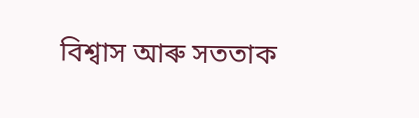বিশ্বাস আৰু সততাক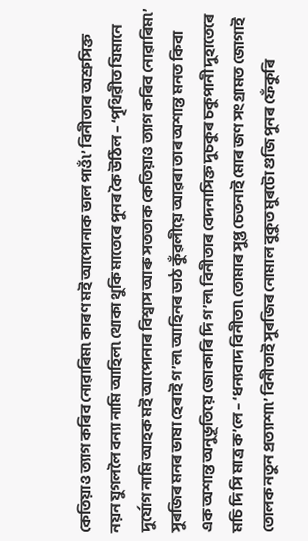কেতিয়াও ত্যাগ কৰিব নোৱাৰিম৷ কাৰণ মই আপোনাক ভাল পাওঁ৷’ বিনীতাৰ অশ্ৰুসিক্ত নয়ন যুগললৈ বন্যা নামি আহিল৷ থোকা থুকি মাতেৰে পুনৰ কৈ উঠিল – ‘পৃথিৱীত যিমানে দুৰ্যোগ নামি আহক মই আপোনাৰ বিশ্বাস আৰু সততাক কেতিয়াও ত্যাগ কৰিব নোৱাৰিম৷’ সুৰজিৰ মনৰ ভাষা হেৰাই গ’ল৷ আহিনৰ ডাঠ কুঁৱলীয়ে আৱৰা তাৰ অশান্ত মনত কিবা এক অশান্ত অনুভূতিয়ে জোকাৰি দি গ’ল৷ বিনীতাৰ বেদনাসিক্ত দুচকুৰ চকুপানী দুহাতেৰে মচি দি সি মাত্ৰ ক’লে – ‘ধন্যবাদ বিনীতা৷ তোমাৰ সুপ্ত চেতনাই মোৰ জণ সংগ্ৰামত জোগাই তোলক নতুন প্ৰত্যাশা৷’ বিনীতাই সুৰজিৰ নোমাল বুকুত মুৰটো গুজি পুনৰ ফেঁকুৰি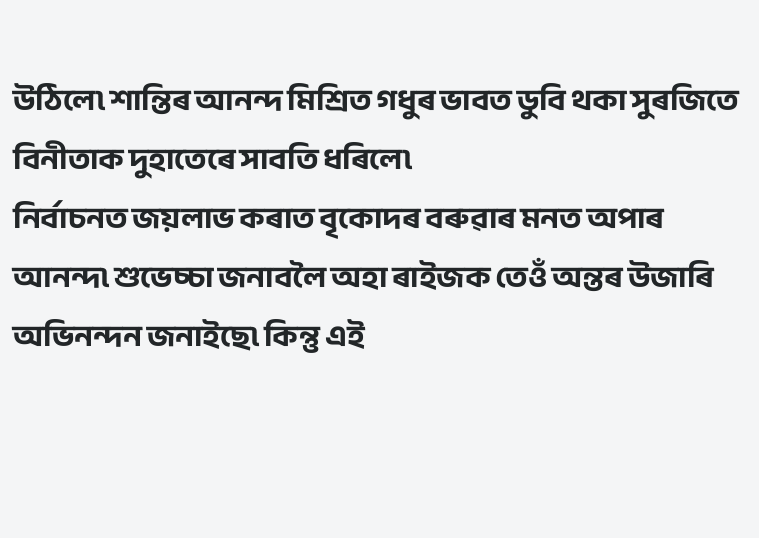উঠিলে৷ শান্তিৰ আনন্দ মিশ্ৰিত গধুৰ ভাবত ডুবি থকা সুৰজিতে বিনীতাক দুহাতেৰে সাবতি ধৰিলে৷
নিৰ্বাচনত জয়লাভ কৰাত বৃকোদৰ বৰুৱাৰ মনত অপাৰ আনন্দ৷ শুভেচ্চা জনাবলৈ অহা ৰাইজক তেওঁ অন্তৰ উজাৰি অভিনন্দন জনাইছে৷ কিন্তু এই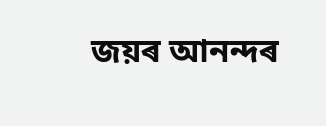জয়ৰ আনন্দৰ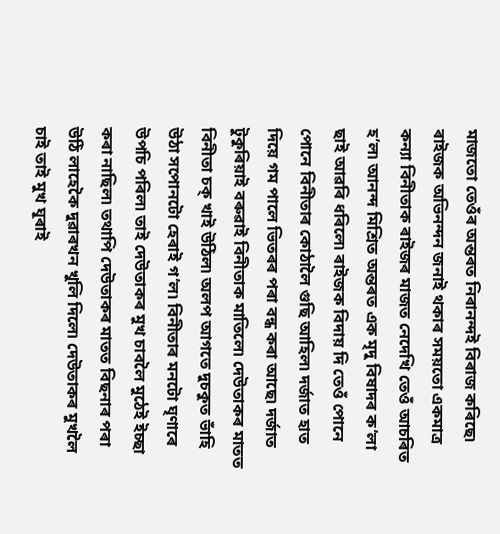মাজতো তেওঁৰ অন্তৰত নিৰানন্দই বিৰাজ কৰিছে৷ ৰাইজক অভিনন্দন জনাই থকাৰ সময়তো একমাত্ৰ কন্যা বিনীতাক ৰাইজৰ মাজত নেদেখি তেওঁ আচৰিত হ’ল৷ আনন্দ মিশ্ৰিত অন্তৰত এক মৃদু বিষাদৰ ক’লা ছাই আৱৰি ধৰিলে৷ ৰাইজক বিদায় দি তেওঁ পোনে পোনে বিনীতাৰ কোঠালৈ গুছি আহিল৷ দৰ্জাত হাত দিয়ে গম পালে ভিতৰৰ পৰা বন্ধ কৰা আছে৷ দৰ্জাত টুকুৰিয়াই বৰুৱাই বিনীতাক মাতিলে৷ দেউতাকৰ মাতত বিনীতা চক্ খাই উঠিল৷ অলপ আগতে দুচকুত ভাঁহি উঠা সপোনটো হেৰাই গ’ল৷ বিনীতাৰ মনটো ঘৃণাৰে উপচি পৰিল৷ তাই দেউতাকৰ মুখ চাবলৈ মুঠেই ইচ্ছা কৰা নাছিল৷ তথাপি দেউতাকৰ মাতত বিছনাৰ পৰা উঠি লাহেকৈ দুৱাৰখন খুলি দিলে৷ দেউতাকৰ মুখলৈ চাই তাই মুখ ঘূৰাই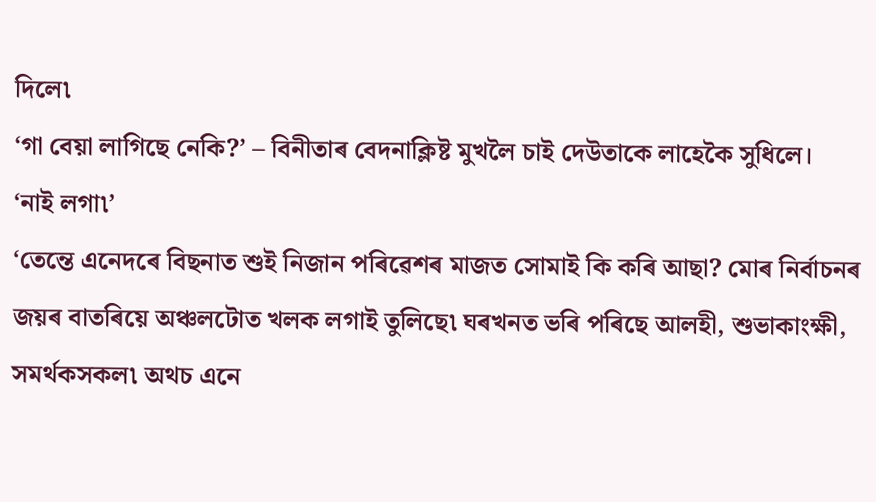দিলে৷
‘গা বেয়া লাগিছে নেকি?’ – বিনীতাৰ বেদনাক্লিষ্ট মুখলৈ চাই দেউতাকে লাহেকৈ সুধিলে।
‘নাই লগা৷’
‘তেন্তে এনেদৰে বিছনাত শুই নিজান পৰিৱেশৰ মাজত সোমাই কি কৰি আছা? মোৰ নিৰ্বাচনৰ জয়ৰ বাতৰিয়ে অঞ্চলটোত খলক লগাই তুলিছে৷ ঘৰখনত ভৰি পৰিছে আলহী, শুভাকাংক্ষী, সমৰ্থকসকল৷ অথচ এনে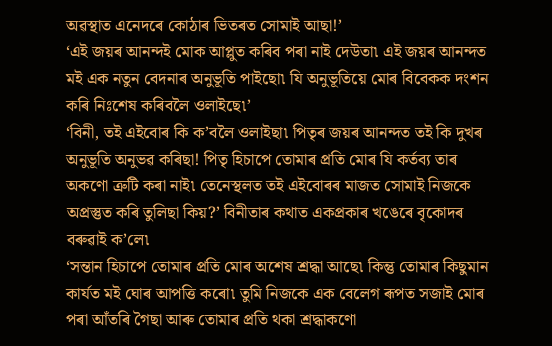অৱস্থাত এনেদৰে কোঠাৰ ভিতৰত সোমাই আছা!’
‘এই জয়ৰ আনন্দই মোক আপ্লুত কৰিব পৰা নাই দেউতা৷ এই জয়ৰ আনন্দত মই এক নতুন বেদনাৰ অনুভূতি পাইছো৷ যি অনুভূতিয়ে মোৰ বিবেকক দংশন কৰি নিঃশেষ কৰিবলৈ ওলাইছে৷’
‘বিনী, তই এইবোৰ কি ক’বলৈ ওলাইছা৷ পিতৃৰ জয়ৰ আনন্দত তই কি দুখৰ অনুভূতি অনুভৱ কৰিছা! পিতৃ হিচাপে তোমাৰ প্ৰতি মোৰ যি কৰ্তব্য তাৰ অকণো ত্ৰুটি কৰা নাই৷ তেনেস্থলত তই এইবোৰৰ মাজত সোমাই নিজকে অপ্ৰস্তুত কৰি তুলিছা কিয়?’ বিনীতাৰ কথাত একপ্ৰকাৰ খঙেৰে বৃকোদৰ বৰুৱাই ক’লে৷
‘সন্তান হিচাপে তোমাৰ প্ৰতি মোৰ অশেষ শ্ৰদ্ধা আছে৷ কিন্তু তোমাৰ কিছুমান কাৰ্যত মই ঘোৰ আপত্তি কৰো৷ তুমি নিজকে এক বেলেগ ৰূপত সজাই মোৰ পৰা আঁতৰি গৈছা আৰু তোমাৰ প্ৰতি থকা শ্ৰদ্ধাকণো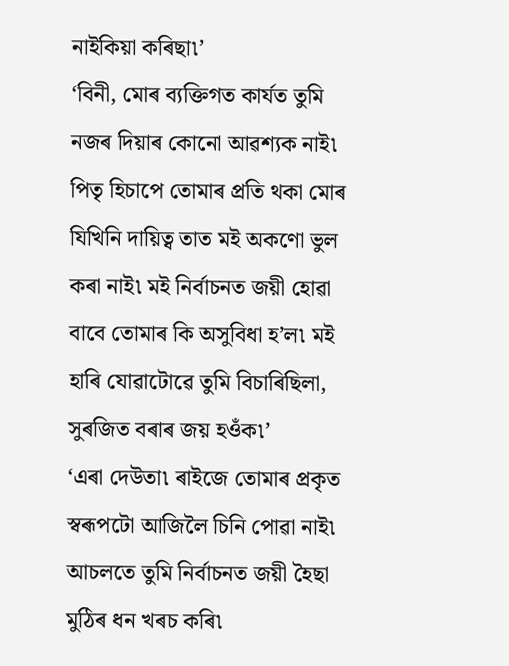নাইকিয়া কৰিছা৷’
‘বিনী, মোৰ ব্যক্তিগত কাৰ্যত তুমি নজৰ দিয়াৰ কোনো আৱশ্যক নাই৷ পিতৃ হিচাপে তোমাৰ প্ৰতি থকা মোৰ যিখিনি দায়িত্ব তাত মই অকণো ভুল কৰা নাই৷ মই নিৰ্বাচনত জয়ী হোৱা বাবে তোমাৰ কি অসুবিধা হ’ল৷ মই হাৰি যোৱাটোৱে তুমি বিচাৰিছিলা, সুৰজিত বৰাৰ জয় হওঁক৷’
‘এৰা দেউতা৷ ৰাইজে তোমাৰ প্ৰকৃত স্বৰূপটো আজিলৈ চিনি পোৱা নাই৷ আচলতে তুমি নিৰ্বাচনত জয়ী হৈছা মুঠিৰ ধন খৰচ কৰি৷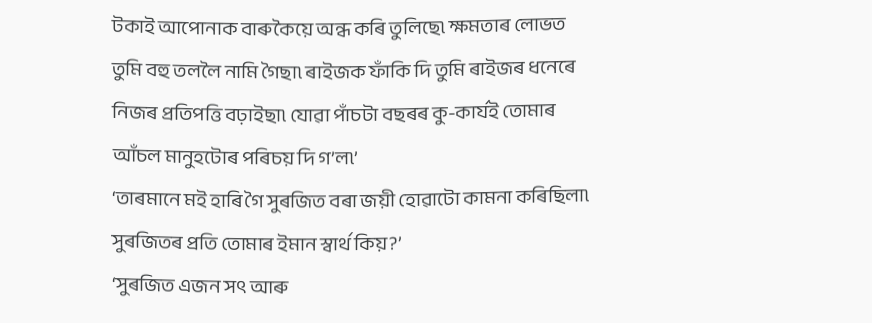টকাই আপোনাক বাৰুকৈয়ে অন্ধ কৰি তুলিছে৷ ক্ষমতাৰ লোভত তুমি বহু তললৈ নামি গৈছা৷ ৰাইজক ফাঁকি দি তুমি ৰাইজৰ ধনেৰে নিজৰ প্ৰতিপত্তি বঢ়াইছা৷ যোৱা পাঁচটা বছৰৰ কু-কাৰ্যই তোমাৰ আঁচল মানুহটোৰ পৰিচয় দি গ’ল৷’
‘তাৰমানে মই হাৰি গৈ সুৰজিত বৰা জয়ী হোৱাটো কামনা কৰিছিলা৷ সুৰজিতৰ প্ৰতি তোমাৰ ইমান স্বাৰ্থ কিয়?’
‘সুৰজিত এজন সৎ আৰু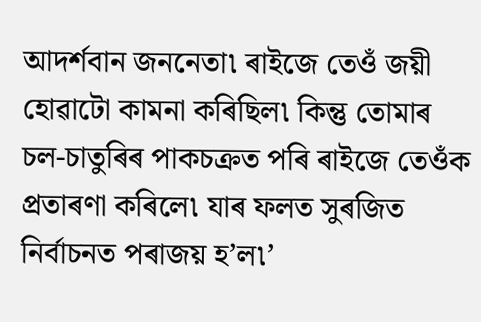আদৰ্শবান জননেতা৷ ৰাইজে তেওঁ জয়ী হোৱাটো কামনা কৰিছিল৷ কিন্তু তোমাৰ চল-চাতুৰিৰ পাকচক্ৰত পৰি ৰাইজে তেওঁক প্ৰতাৰণা কৰিলে৷ যাৰ ফলত সুৰজিত নিৰ্বাচনত পৰাজয় হ’ল৷’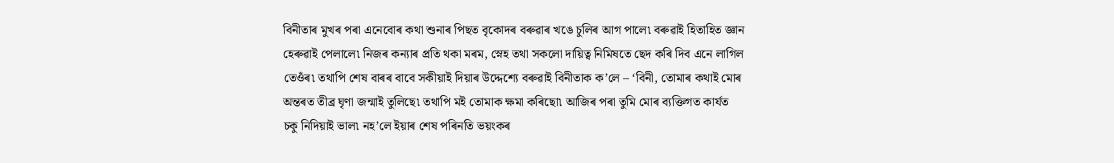বিনীতাৰ মুখৰ পৰা এনেবোৰ কথা শুনাৰ পিছত বৃকোদৰ বৰুৱাৰ খঙে চুলিৰ আগ পালে৷ বৰুৱাই হিতাহিত জ্ঞান হেৰুৱাই পেলালে৷ নিজৰ কন্যাৰ প্ৰতি থকা মৰম, স্নেহ তথা সকলো দায়িত্ব নিমিষতে ছেদ কৰি দিব এনে লাগিল তেওঁৰ৷ তথাপি শেষ বাৰৰ বাবে সকীয়াই দিয়াৰ উদ্দেশ্যে বৰুৱাই বিনীতাক ক’লে – ‘বিনী, তোমাৰ কথাই মোৰ অন্তৰত তীব্ৰ ঘৃণা জন্মাই তুলিছে৷ তথাপি মই তোমাক ক্ষমা কৰিছো৷ আজিৰ পৰা তুমি মোৰ ব্যক্তিগত কাৰ্যত চকু নিদিয়াই ভাল৷ নহ’লে ইয়াৰ শেষ পৰিনতি ভয়ংকৰ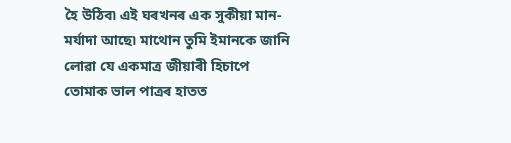হৈ উঠিব৷ এই ঘৰখনৰ এক সুকীয়া মান-মৰ্যাদা আছে৷ মাথোন তুমি ইমানকে জানি লোৱা যে একমাত্ৰ জীয়াৰী হিচাপে তোমাক ভাল পাত্ৰৰ হাতত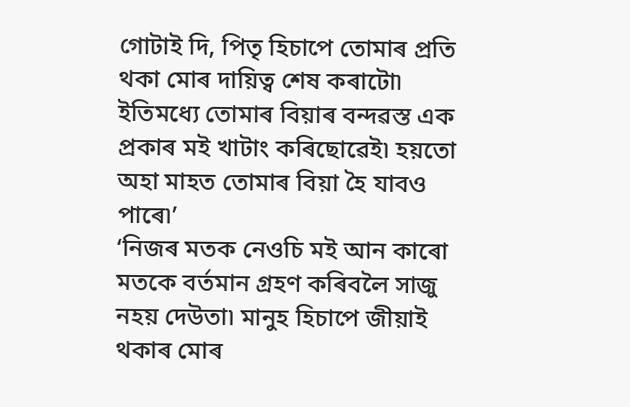গোটাই দি, পিতৃ হিচাপে তোমাৰ প্ৰতি থকা মোৰ দায়িত্ব শেষ কৰাটো৷ ইতিমধ্যে তোমাৰ বিয়াৰ বন্দৱস্ত এক প্ৰকাৰ মই খাটাং কৰিছোৱেই৷ হয়তো অহা মাহত তোমাৰ বিয়া হৈ যাবও পাৰে৷’
‘নিজৰ মতক নেওচি মই আন কাৰো মতকে বৰ্তমান গ্ৰহণ কৰিবলৈ সাজু নহয় দেউতা৷ মানুহ হিচাপে জীয়াই থকাৰ মোৰ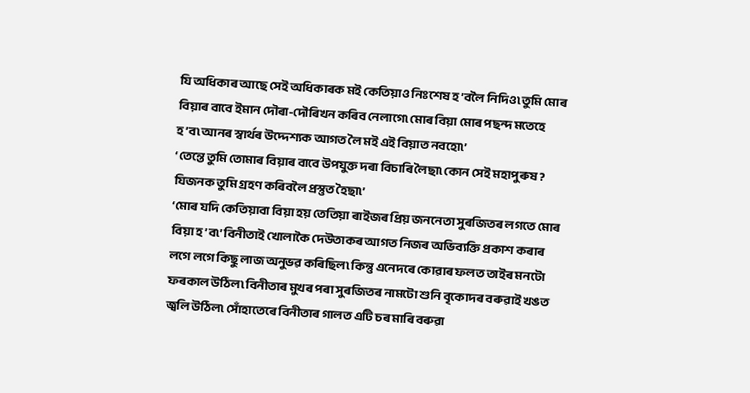যি অধিকাৰ আছে সেই অধিকাৰক মই কেতিয়াও নিঃশেষ হ’বলৈ নিদিও৷ তুমি মোৰ বিয়াৰ বাবে ইমান দৌৰা-দৌৰিখন কৰিব নেলাগে৷ মোৰ বিয়া মোৰ পছন্দ মতেহে হ’ব৷ আনৰ স্বাৰ্থৰ উদ্দেশ্যক আগত লৈ মই এই বিয়াত নবহো৷’
‘তেন্তে তুমি তোমাৰ বিয়াৰ বাবে উপযুক্ত দৰা বিচাৰি লৈছা৷ কোন সেই মহাপুৰুষ? যিজনক তুমি গ্ৰহণ কৰিবলৈ প্ৰস্তুত হৈছা৷’
‘মোৰ যদি কেতিয়াবা বিয়া হয় তেতিয়া ৰাইজৰ প্ৰিয় জননেতা সুৰজিতৰ লগতে মোৰ বিয়া হ’ব৷’ বিনীতাই খোলাকৈ দেউতাকৰ আগত নিজৰ অভিব্যক্তি প্ৰকাশ কৰাৰ লগে লগে কিছু লাজ অনুভৱ কৰিছিল৷ কিন্তু এনেদৰে কোৱাৰ ফলত তাইৰ মনটো ফৰকাল উঠিল৷ বিনীতাৰ মুখৰ পৰা সুৰজিতৰ নামটো শুনি বৃকোদৰ বৰুৱাই খঙত জ্বলি উঠিল৷ সোঁহাতেৰে বিনীতাৰ গালত এটি চৰ মাৰি বৰুৱা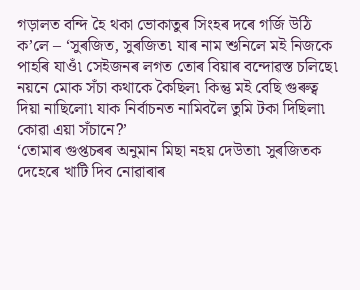গড়ালত বন্দি হৈ থকা ভোকাতুৰ সিংহৰ দৰে গৰ্জি উঠি ক’লে – ‘সুৰজিত, সুৰজিত৷ যাৰ নাম শুনিলে মই নিজকে পাহৰি যাওঁ৷ সেইজনৰ লগত তোৰ বিয়াৰ বন্দোৱস্ত চলিছে৷ নয়নে মোক সঁচা কথাকে কৈছিল৷ কিন্তু মই বেছি গুৰুত্ব দিয়া নাছিলো৷ যাক নিৰ্বাচনত নামিবলৈ তুমি টকা দিছিলা৷ কোৱা এয়া সঁচানে?’
‘তোমাৰ গুপ্তচৰৰ অনুমান মিছা নহয় দেউতা৷ সুৰজিতক দেহেৰে খাটি দিব নোৱাৰাৰ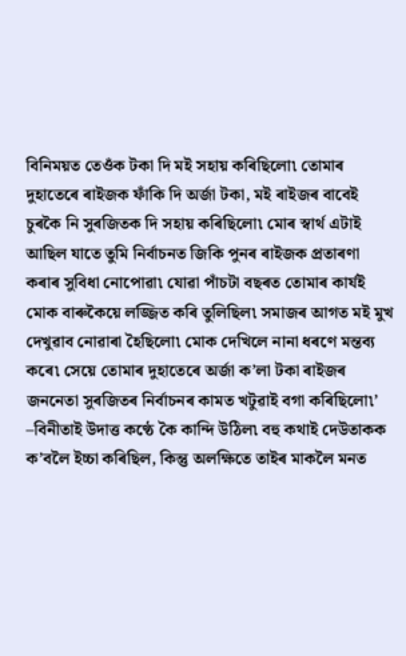বিনিময়ত তেওঁক টকা দি মই সহায় কৰিছিলো৷ তোমাৰ দুহাতেৰে ৰাইজক ফাঁকি দি অৰ্জা টকা, মই ৰাইজৰ বাবেই চুৰকৈ নি সুৰজিতক দি সহায় কৰিছিলো৷ মোৰ স্বাৰ্থ এটাই আছিল যাতে তুমি নিৰ্বাচনত জিকি পুনৰ ৰাইজক প্ৰতাৰণা কৰাৰ সুবিধা নোপোৱা৷ যোৱা পাঁচটা বছৰত তোমাৰ কাৰ্যই মোক বাৰুকৈয়ে লজ্জিত কৰি তুলিছিল৷ সমাজৰ আগত মই মুখ দেখুৱাব নোৱাৰা হৈছিলো৷ মোক দেখিলে নানা ধৰণে মন্তব্য কৰে৷ সেয়ে তোমাৰ দুহাতেৰে অৰ্জা ক’লা টকা ৰাইজৰ জননেতা সুৰজিতৰ নিৰ্বাচনৰ কামত খটুৱাই বগা কৰিছিলো৷’ –বিনীতাই উদাত্ত কণ্ঠে কৈ কান্দি উঠিল৷ বহু কথাই দেউতাকক ক’বলৈ ইচ্চা কৰিছিল, কিন্তু অলক্ষিতে তাইৰ মাকলৈ মনত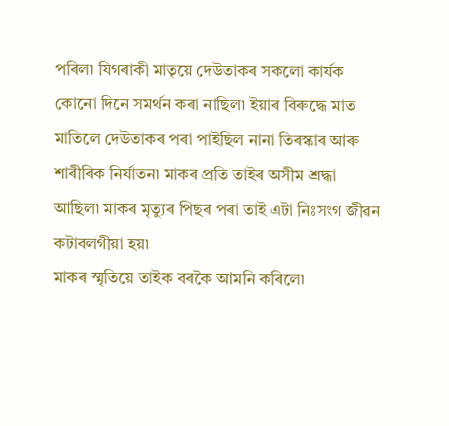পৰিল৷ যিগৰাকী মাতৃয়ে দেউতাকৰ সকলো কাৰ্যক কোনো দিনে সমৰ্থন কৰা নাছিল৷ ইয়াৰ বিৰুদ্ধে মাত মাতিলে দেউতাকৰ পৰা পাইছিল নানা তিৰস্কাৰ আৰু শাৰীৰিক নিৰ্যাতন৷ মাকৰ প্ৰতি তাইৰ অসীম শ্ৰদ্ধা আছিল৷ মাকৰ মৃত্যুৰ পিছৰ পৰা তাই এটা নিঃসংগ জীৱন কটাবলগীয়া হয়৷
মাকৰ স্মৃতিয়ে তাইক বৰকৈ আমনি কৰিলে৷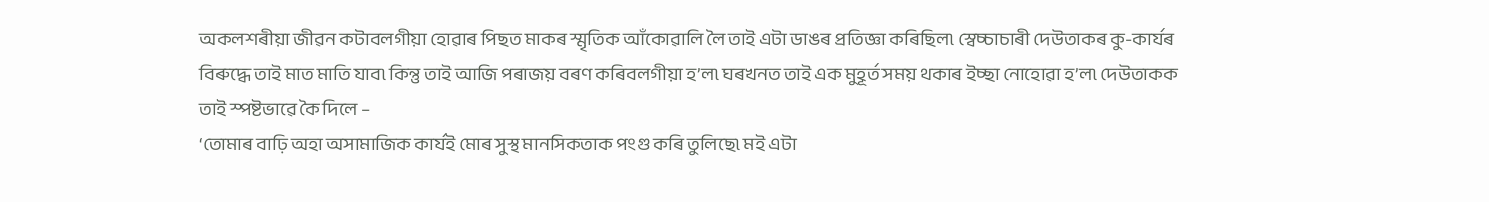অকলশৰীয়া জীৱন কটাবলগীয়া হোৱাৰ পিছত মাকৰ স্মৃতিক আঁকোৱালি লৈ তাই এটা ডাঙৰ প্ৰতিজ্ঞা কৰিছিল৷ স্বেচ্চাচাৰী দেউতাকৰ কু-কাৰ্যৰ বিৰুদ্ধে তাই মাত মাতি যাব৷ কিন্তু তাই আজি পৰাজয় বৰণ কৰিবলগীয়া হ’ল৷ ঘৰখনত তাই এক মুহূৰ্ত সময় থকাৰ ইচ্ছা নোহোৱা হ’ল৷ দেউতাকক তাই স্পষ্টভাৱে কৈ দিলে –
‘তোমাৰ বাঢ়ি অহা অসামাজিক কাৰ্যই মোৰ সুস্থ মানসিকতাক পংগু কৰি তুলিছে৷ মই এটা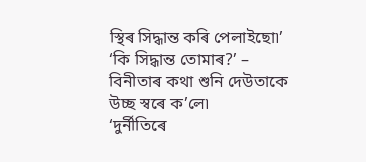স্থিৰ সিদ্ধান্ত কৰি পেলাইছো৷’
‘কি সিদ্ধান্ত তোমাৰ?’ – বিনীতাৰ কথা শুনি দেউতাকে উচ্ছ স্বৰে ক’লে৷
‘দুৰ্নীতিৰে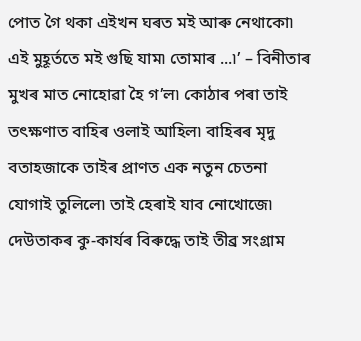পোত গৈ থকা এইখন ঘৰত মই আৰু নেথাকো৷ এই মুহূৰ্ততে মই গুছি যাম৷ তোমাৰ ...৷’ – বিনীতাৰ মুখৰ মাত নোহোৱা হৈ গ’ল৷ কোঠাৰ পৰা তাই তৎক্ষণাত বাহিৰ ওলাই আহিল৷ বাহিৰৰ মৃদু বতাহজাকে তাইৰ প্ৰাণত এক নতুন চেতনা যোগাই তুলিলে৷ তাই হেৰাই যাব নোখোজে৷ দেউতাকৰ কু-কাৰ্যৰ বিৰুদ্ধে তাই তীব্ৰ সংগ্ৰাম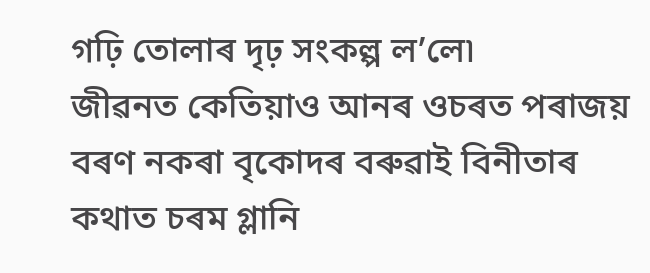গঢ়ি তোলাৰ দৃঢ় সংকল্প ল’লে৷
জীৱনত কেতিয়াও আনৰ ওচৰত পৰাজয় বৰণ নকৰা বৃকোদৰ বৰুৱাই বিনীতাৰ কথাত চৰম গ্লানি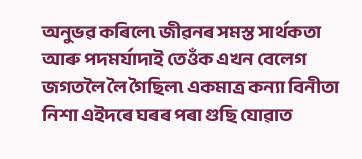অনুভৱ কৰিলে৷ জীৱনৰ সমস্ত সাৰ্থকতা আৰু পদমৰ্যাদাই তেওঁক এখন বেলেগ জগতলৈ লৈ গৈছিল৷ একমাত্ৰ কন্যা বিনীতা নিশা এইদৰে ঘৰৰ পৰা গুছি যোৱাত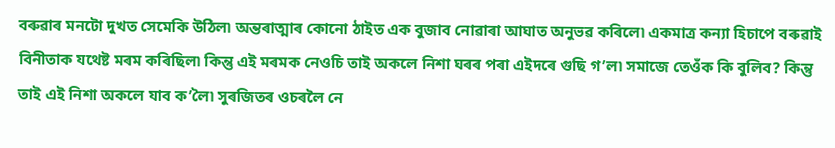বৰুৱাৰ মনটো দুখত সেমেকি উঠিল৷ অন্তৰাত্মাৰ কোনো ঠাইত এক বুজাব নোৱাৰা আঘাত অনুভৱ কৰিলে৷ একমাত্ৰ কন্যা হিচাপে বৰুৱাই বিনীতাক যথেষ্ট মৰম কৰিছিল৷ কিন্তু এই মৰমক নেওচি তাই অকলে নিশা ঘৰৰ পৰা এইদৰে গুছি গ’ল৷ সমাজে তেওঁক কি বুলিব? কিন্তু তাই এই নিশা অকলে যাব ক’লৈ৷ সুৰজিতৰ ওচৰলৈ নে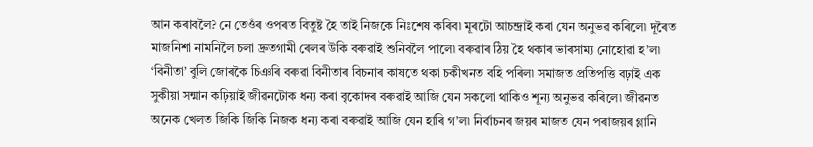আন কৰাবলৈ? নে তেওঁৰ ওপৰত বিতুষ্ট হৈ তাই নিজকে নিঃশেষ কৰিব৷ মূৰটো আচন্দ্ৰাই কৰা যেন অনুভৱ কৰিলে৷ দূৰৈত মাজনিশা নামনিলৈ চলা দ্ৰুতগামী ৰেলৰ উকি বৰুৱাই শুনিবলৈ পালে৷ বৰুৱাৰ ঠিয় হৈ থকাৰ ভাৰসাম্য নোহোৱা হ’ল৷ ‘বিনীতা’ বুলি জোৰকৈ চিঞৰি বৰুৱা বিনীতাৰ বিচনাৰ কাষতে থকা চকীখনত বহি পৰিল৷ সমাজত প্ৰতিপত্তি বঢ়াই এক সুকীয়া সন্মান কঢ়িয়াই জীৱনটোক ধন্য কৰা বৃকোদৰ বৰুৱাই আজি যেন সকলো থাকিও শূন্য অনুভৱ কৰিলে৷ জীৱনত অনেক খেলত জিকি জিকি নিজক ধন্য কৰা বৰুৱাই আজি যেন হাৰি গ’ল৷ নিৰ্বাচনৰ জয়ৰ মাজত যেন পৰাজয়ৰ গ্লানি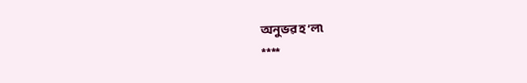অনুভৱ হ’ল৷
****